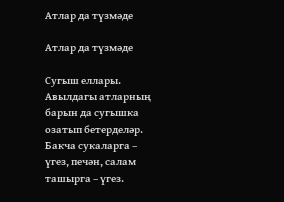Атлар да түзмәде

Атлар да түзмәде

Сугыш еллары. Авылдагы атларның барын да сугышка озатып бетерделәр. Бакча сукаларга – үгез, печән, салам ташырга – үгез.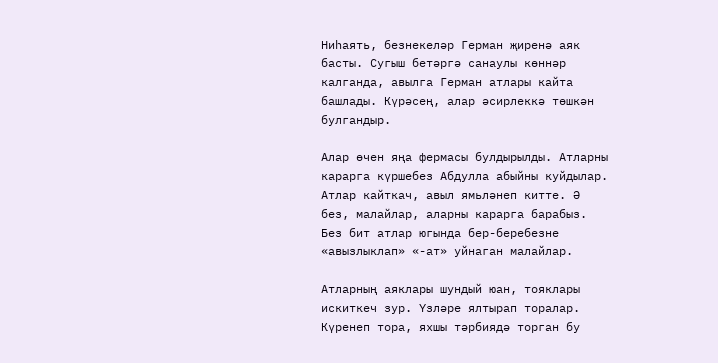Ниһаять, безнекеләр Герман җиренә аяк басты. Сугыш бетәргә санаулы көннәр калганда, авылга Герман атлары кайта башлады. Күрәсең, алар әсирлеккә төшкән булгандыр.

Алар өчен яңа фермасы булдырылды. Атларны карарга күршебез Абдулла абыйны куйдылар. Атлар кайткач, авыл ямьләнеп китте. Ә без, малайлар, аларны карарга барабыз. Без бит атлар югында бер-беребезне «авызлыклап» «-ат» уйнаган малайлар.

Атларның аяклары шундый юан, тояклары искиткеч зур. Үзләре ялтырап торалар. Күренеп тора, яхшы тәрбиядә торган бу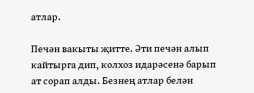атлар.

Печән вакыты җитте. Әти печән алып кайтырга дип, колхоз идарәсенә барып ат сорап алды. Безнең атлар белән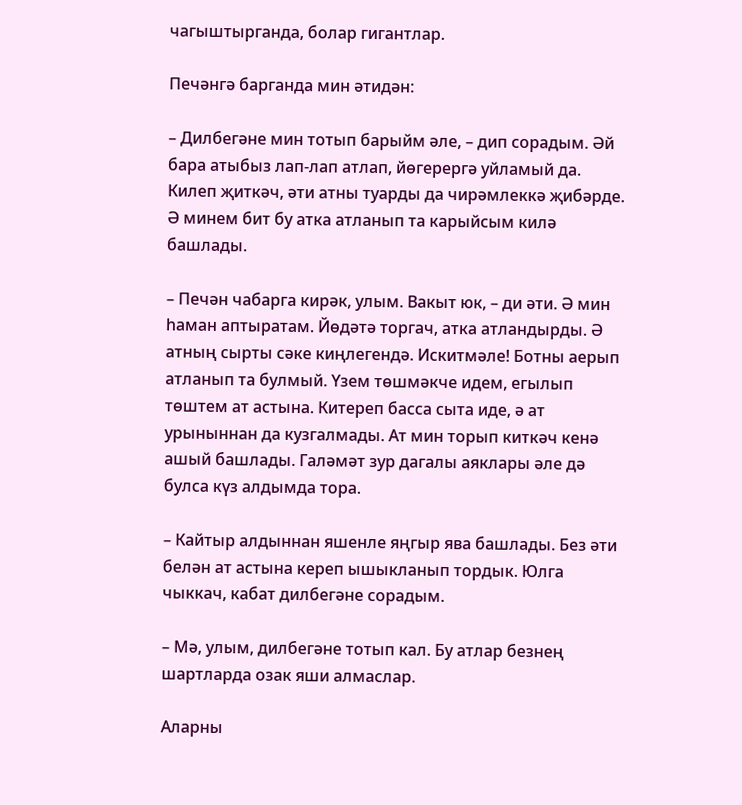чагыштырганда, болар гигантлар.

Печәнгә барганда мин әтидән:

– Дилбегәне мин тотып барыйм әле, – дип сорадым. Әй бара атыбыз лап-лап атлап, йөгерергә уйламый да. Килеп җиткәч, әти атны туарды да чирәмлеккә җибәрде. Ә минем бит бу атка атланып та карыйсым килә башлады.

– Печән чабарга кирәк, улым. Вакыт юк, – ди әти. Ә мин һаман аптыратам. Йөдәтә торгач, атка атландырды. Ә атның сырты сәке киңлегендә. Искитмәле! Ботны аерып атланып та булмый. Үзем төшмәкче идем, егылып төштем ат астына. Китереп басса сыта иде, ә ат урыныннан да кузгалмады. Ат мин торып киткәч кенә ашый башлады. Галәмәт зур дагалы аяклары әле дә булса күз алдымда тора.

– Кайтыр алдыннан яшенле яңгыр ява башлады. Без әти белән ат астына кереп ышыкланып тордык. Юлга чыккач, кабат дилбегәне сорадым.

– Мә, улым, дилбегәне тотып кал. Бу атлар безнең шартларда озак яши алмаслар.

Аларны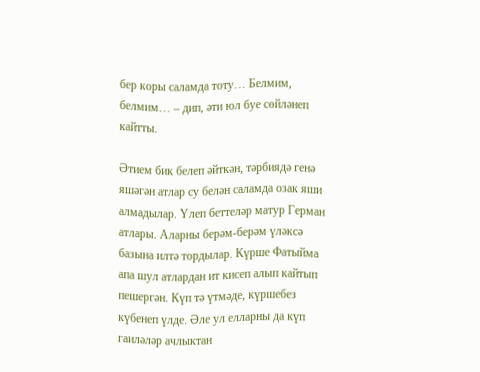бер коры саламда тоту… Белмим, белмим… – дип, әти юл буе сөйләнеп кайтты.

Әтием бик белеп әйткән, тәрбиядә генә яшәгән атлар су белән саламда озак яши алмадылар. Үлеп беттеләр матур Герман атлары. Аларны берәм-берәм үләксә базына илтә тордылар. Күрше Фатыйма апа шул атлардан ит кисеп алып кайтып пешергән. Күп тә үтмәде, күршебез күбенеп үлде. Әле ул елларны да күп гаиләләр ачлыктан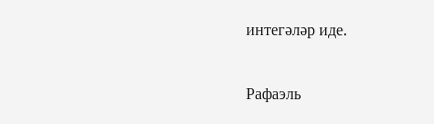интегәләр иде.

Рафаэль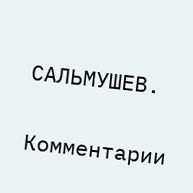САЛЬМУШЕВ.

Комментарии